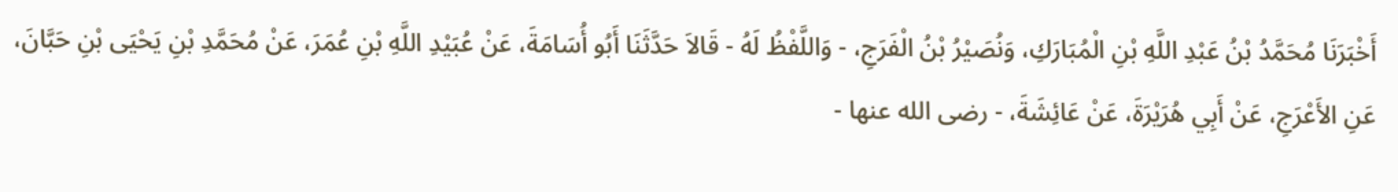أَخْبَرَنَا مُحَمَّدُ بْنُ عَبْدِ اللَّهِ بْنِ الْمُبَارَكِ، وَنُصَيْرُ بْنُ الْفَرَجِ، - وَاللَّفْظُ لَهُ - قَالاَ حَدَّثَنَا أَبُو أُسَامَةَ، عَنْ عُبَيْدِ اللَّهِ بْنِ عُمَرَ، عَنْ مُحَمَّدِ بْنِ يَحْيَى بْنِ حَبَّانَ، عَنِ الأَعْرَجِ، عَنْ أَبِي هُرَيْرَةَ، عَنْ عَائِشَةَ، - رضى الله عنها -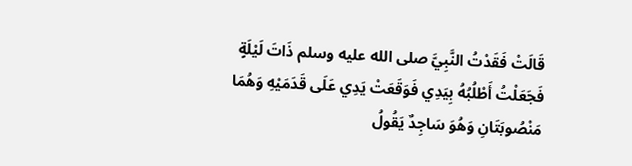قَالَتْ فَقَدْتُ النَّبِيَّ صلى الله عليه وسلم ذَاتَ لَيْلَةٍ فَجَعَلْتُ أَطْلُبُهُ بِيَدِي فَوَقَعَتْ يَدِي عَلَى قَدَمَيْهِ وَهُمَا مَنْصُوبَتَانِ وَهُوَ سَاجِدٌ يَقُولُ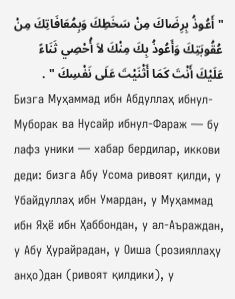" أَعُوذُ بِرِضَاكَ مِنْ سَخَطِكَ وَبِمُعَافَاتِكَ مِنْ عُقُوبَتِكَ وَأَعُوذُ بِكَ مِنْكَ لاَ أُحْصِي ثَنَاءً عَلَيْكَ أَنْتَ كَمَا أَثْنَيْتَ عَلَى نَفْسِكَ " .
Бизга Муҳаммад ибн Абдуллаҳ ибнул-Муборак ва Нусайр ибнул-Фараж — бу лафз уники — хабар бердилар, иккови деди: бизга Абу Усома ривоят қилди, у Убайдуллаҳ ибн Умардан, у Муҳаммад ибн Яҳё ибн Ҳаббондан, у ал-Аъраждан, у Абу Ҳурайрадан, у Оиша (розияллаҳу анҳо)дан (ривоят қилдики), у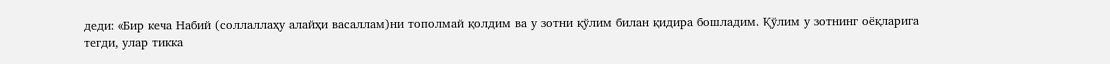деди: «Бир кеча Набий (соллаллаҳу алайҳи васаллам)ни тополмай қолдим ва у зотни қўлим билан қидира бошладим. Қўлим у зотнинг оёқларига тегди, улар тикка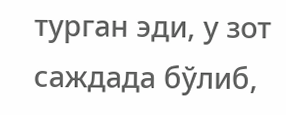турган эди, у зот саждада бўлиб,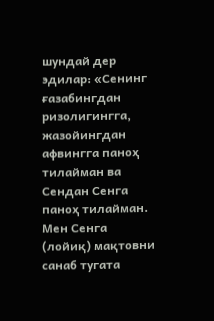шундай дер эдилар: «Сенинг ғазабингдан ризолигингга, жазойингдан афвингга паноҳ тилайман ва Сендан Сенга паноҳ тилайман. Мен Сенга (лойиқ) мақтовни санаб тугата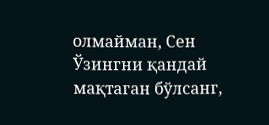олмайман, Сен Ўзингни қандай мақтаган бўлсанг,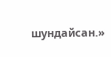шундайсан.»